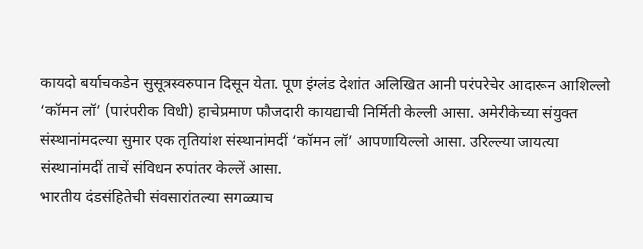कायदो बर्याचकडेन सुसूत्रस्वरुपान दिसून येता. पूण इंग्लंड देशांत अलिखित आनी परंपरेचेर आदारून आशिल्लो ‘कॉमन लॉ’ (पारंपरीक विधी) हाचेप्रमाण फौजदारी कायद्याची निर्मिती केल्ली आसा. अमेरीकेच्या संयुक्त संस्थानांमदल्या सुमार एक तृतियांश संस्थानांमदीं ‘कॉमन लॉ’ आपणायिल्लो आसा. उरिल्ल्या जायत्या संस्थानांमदीं ताचें संविधन रुपांतर केल्लें आसा.
भारतीय दंडसंहितेची संवसारांतल्या सगळ्याच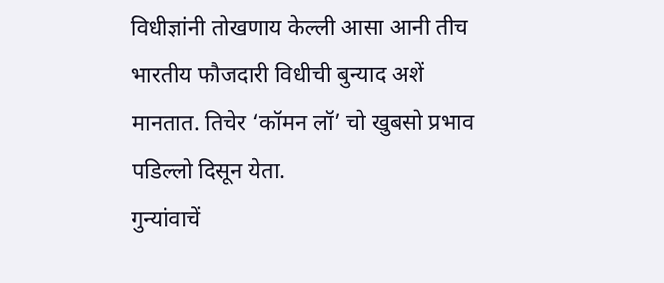विधीज्ञांनी तोखणाय केल्ली आसा आनी तीच भारतीय फौजदारी विधीची बुन्याद अशें मानतात. तिचेर ‘कॉमन लॉ’ चो खुबसो प्रभाव पडिल्लो दिसून येता.
गुन्यांवाचें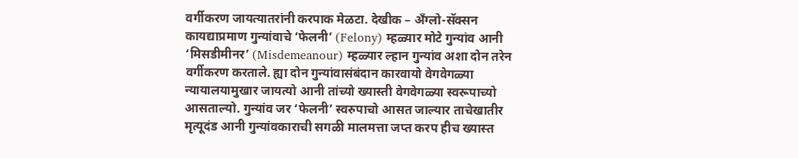वर्गीकरण जायत्यातरांनी करपाक मेळटा. देखीक – अँग्लो-सॅक्सन कायद्याप्रमाण गुन्यांवाचे ‘फेलनी’ (Felony) म्हळ्यार मोटे गुन्यांव आनी ‘मिसडीमीनर’ (Misdemeanour) म्हळ्यार ल्हान गुन्यांव अशा दोन तरेन वर्गीकरण करताले. ह्या दोन गुन्यांवासंबंदान कारवायो वेगवेगळ्या न्यायालयामुखार जायत्यो आनी तांच्यो ख्यास्ती वेगवेगळ्या स्वरूपाच्यो आसताल्यो. गुन्यांव जर ‘फेलनी’ स्वरुपाचो आसत जाल्यार ताचेखातीर मृत्यूदंड आनी गुन्यांवकाराची सगळी मालमत्ता जप्त करप हीच ख्यास्त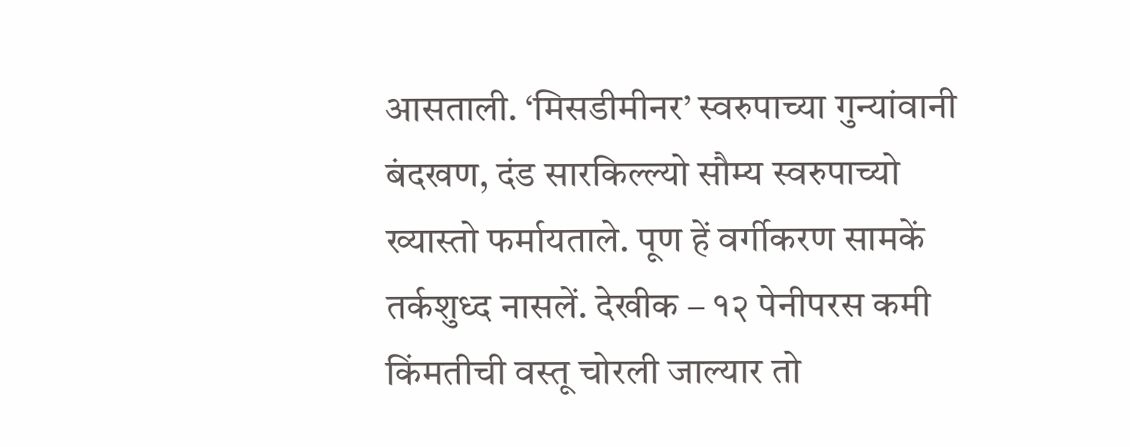आसताली. ‘मिसडीमीनर’ स्वरुपाच्या गुन्यांवानी बंदखण, दंड सारकिल्ल्यो सौम्य स्वरुपाच्यो ख्यास्तो फर्मायताले. पूण हें वर्गीकरण सामकें तर्कशुध्द नासलें. देखीक – १२ पेनीपरस कमी किंमतीची वस्तू चोरली जाल्यार तो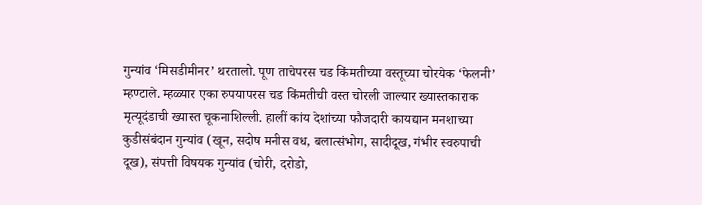गुन्यांव ‘मिसडीमीनर’ थरतालो. पूण ताचेपरस चड किंमतीच्या वस्तूच्या चोरयेक ‘फेलनी’ म्हण्टाले. म्हळ्यार एका रुपयापरस चड किंमतीची वस्त चोरली जाल्यार ख्यास्तकाराक मृत्यूदंडाची ख्यास्त चूकनाशिल्ली. हालीं कांय देशांच्या फौजदारी कायद्यान मनशाच्या कुडीसंबंदान गुन्यांव (खून, सदोष मनीस वध, बलात्संभोग, सादीदूख, गंभीर स्वरुपाची दूख), संपत्ती विषयक गुन्यांव (चोरी, दरोडो,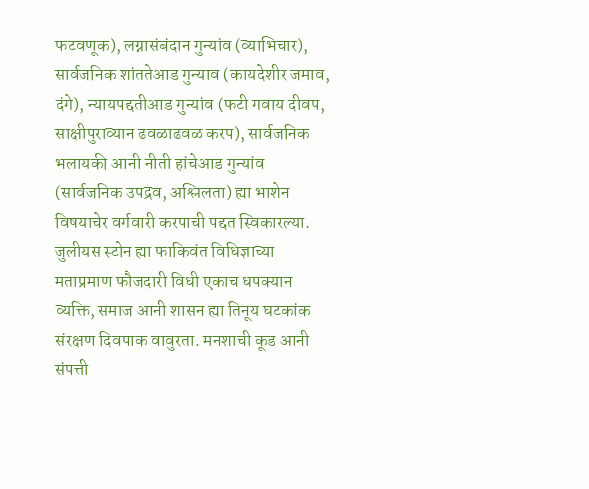फटवणूक), लग्नासंबंदान गुन्यांव (व्याभिचार), सार्वजनिक शांततेआड गुन्याव (कायदेशीर जमाव, दंगे), न्यायपद्दतीआड गुन्यांव (फटी गवाय दीवप, साक्षीपुराव्यान ढवळाढवळ करप), सार्वजनिक भलायकी आनी नीती हांचेआड गुन्यांव (सार्वजनिक उपद्रव, अश्लिलता) ह्या भाशेन विषयाचेर वर्गवारी करपाची पद्दत स्विकारल्या. जुलीयस स्टोन ह्या फाकिवंत विधिज्ञाच्या मताप्रमाण फौजदारी विधी एकाच धपक्यान व्यक्ति, समाज आनी शासन ह्या तिनूय घटकांक संरक्षण दिवपाक वावुरता. मनशाची कूड आनी संपत्ती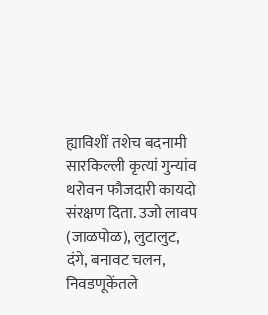ह्याविशीं तशेच बदनामी सारकिल्ली कृत्यां गुन्यांव थरोवन फौजदारी कायदो संरक्षण दिता. उजो लावप (जाळपोळ), लुटालुट, दंगे, बनावट चलन, निवडणूकेंतले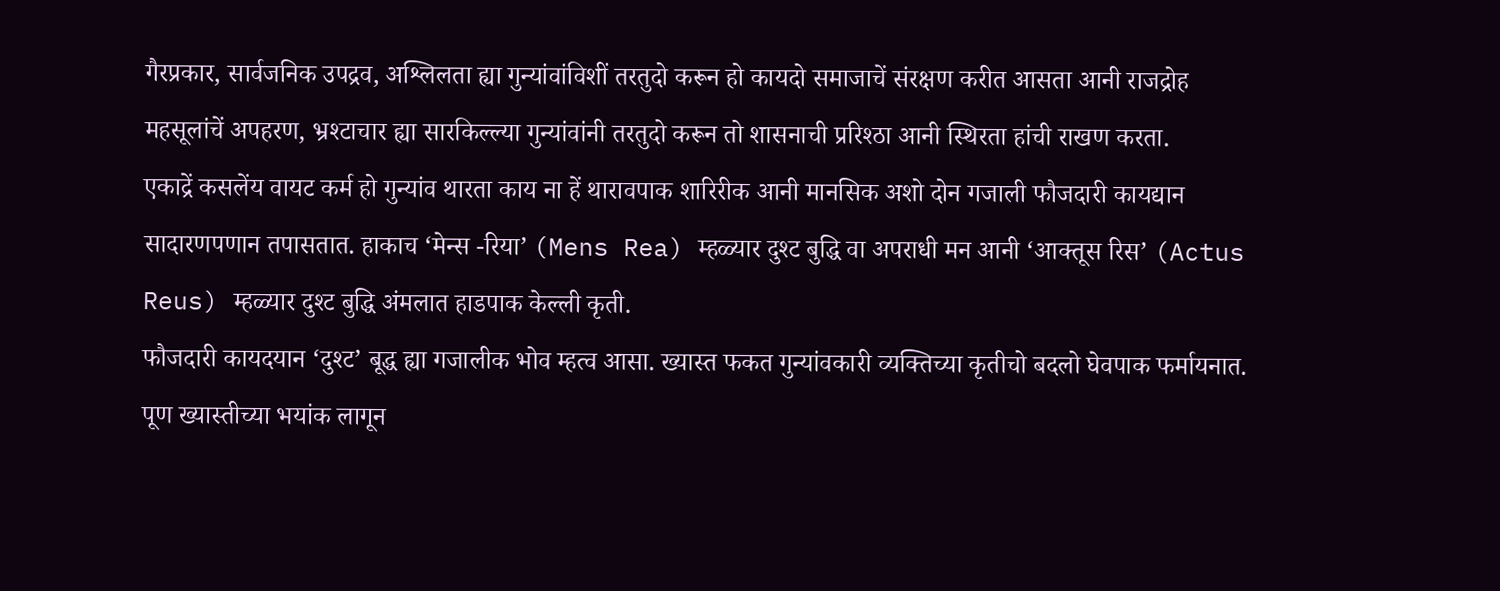गैरप्रकार, सार्वजनिक उपद्रव, अश्लिलता ह्या गुन्यांवांविशीं तरतुदो करून हो कायदो समाजाचें संरक्षण करीत आसता आनी राजद्रोह महसूलांचें अपहरण, भ्रश्टाचार ह्या सारकिल्ल्या गुन्यांवांनी तरतुदो करून तो शासनाची प्ररिश्ठा आनी स्थिरता हांची राखण करता.
एकाद्रें कसलेंय वायट कर्म हो गुन्यांव थारता काय ना हें थारावपाक शारिरीक आनी मानसिक अशो दोन गजाली फौजदारी कायद्यान सादारणपणान तपासतात. हाकाच ‘मेन्स -रिया’ (Mens Rea) म्हळ्यार दुश्ट बुद्धि वा अपराधी मन आनी ‘आक्तूस रिस’ (Actus Reus) म्हळ्यार दुश्ट बुद्धि अंमलात हाडपाक केल्ली कृती.
फौजदारी कायदयान ‘दुश्ट’ बूद्ध ह्या गजालीक भोव म्हत्व आसा. ख्यास्त फकत गुन्यांवकारी व्यक्तिच्या कृतीचो बदलो घेवपाक फर्मायनात. पूण ख्यास्तीच्या भयांक लागून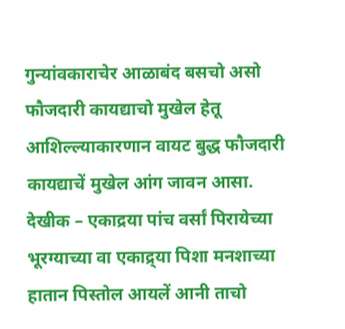गुन्यांवकाराचेर आळाबंद बसचो असो फौजदारी कायद्याचो मुखेल हेतू आशिल्ल्याकारणान वायट बुद्ध फौजदारी कायद्याचें मुखेल आंग जावन आसा. देखीक – एकाद्रया पांच वर्सां पिरायेच्या भूरग्याच्या वा एकाद्र्या पिशा मनशाच्या हातान पिस्तोल आयलें आनी ताचो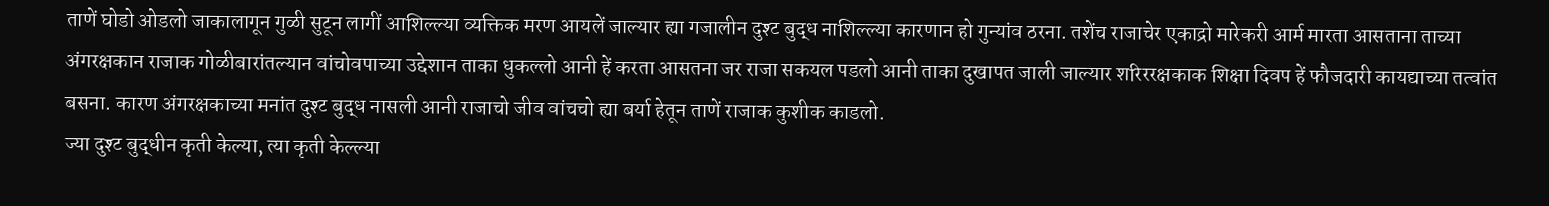ताणें घोडो ओडलो जाकालागून गुळी सुटून लागीं आशिल्ल्या व्यक्तिक मरण आयलें जाल्यार ह्या गजालीन दुश्ट बुद्ध नाशिल्ल्या कारणान हो गुन्यांव ठरना. तशेंच राजाचेर एकाद्रो मारेकरी आर्म मारता आसताना ताच्या अंगरक्षकान राजाक गोळीबारांतल्यान वांचोवपाच्या उद्देशान ताका धुकल्लो आनी हें करता आसतना जर राजा सकयल पडलो आनी ताका दुखापत जाली जाल्यार शरिररक्षकाक शिक्षा दिवप हें फौजदारी कायद्याच्या तत्वांत बसना. कारण अंगरक्षकाच्या मनांत दुश्ट बुद्ध नासली आनी राजाचो जीव वांचचो ह्या बर्या हेतून ताणें राजाक कुशीक काडलो.
ज्या दुश्ट बुद्धीन कृती केल्या, त्या कृती केल्ल्या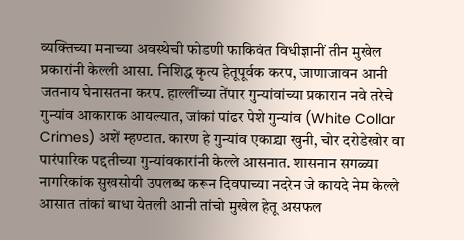व्यक्तिच्या मनाच्या अवस्थेची फोडणी फाकिवंत विधीज्ञानीं तीन मुखेल प्रकारांनी केल्ली आसा. निशिद्ध कृत्य हेतूपूर्वक करप, जाणाजावन आनी जतनाय घेनासतना करप. हाल्लींच्या तेंपार गुन्यांवांच्या प्रकारान नवे तरेचे गुन्यांव आकाराक आयल्यात, जांकां पांढर पेशे गुन्यांव (White Collar Crimes) अशें म्हण्टात. कारण हे गुन्यांव एकाद्र्या खुनी, चोर दरोडेखोर वा पारंपारिक पद्दतीच्या गुन्यांवकारांनी केल्ले आसनात. शासनान सगळ्या नागरिकांक सुखसोयी उपलब्ध करून दिवपाच्या नदरेन जे कायदे नेम केल्ले आसात तांकां बाधा येतली आनी तांचो मुखेल हेतू असफल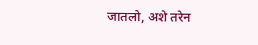जातलो, अशे तरेन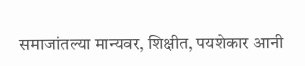समाजांतल्या मान्यवर, शिक्षीत, पयशेकार आनी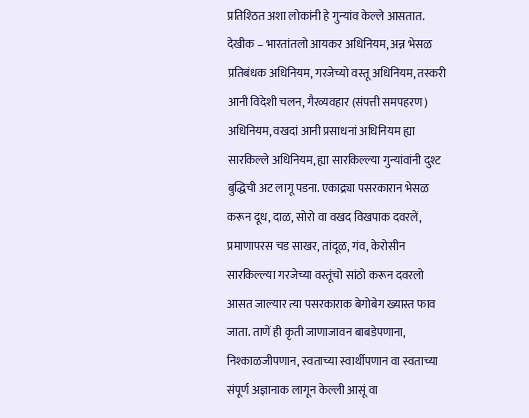प्रतिश्ठित अशा लोकांनी हे गुन्यांव केल्ले आसतात. देखीक – भारतांतलो आयकर अधिनियम, अन्न भेसळ प्रतिबंधक अधिनियम, गरजेच्यो वस्तू अधिनियम, तस्करी आनी विदेशी चलन, गैरव्यवहार (संपत्ती समपहरण) अधिनियम, वखदां आनी प्रसाधनां अधिनियम ह्या सारकिल्ले अधिनियम, ह्या सारकिल्ल्या गुन्यांवांनी दुश्ट बुद्धिची अट लागू पडना. एकाद्र्या पसरकारान भेसळ करून दूध, दाळ, सोरो वा वखद विखपाक दवरलें, प्रमाणापरस चड साखर, तांदूळ, गंव, केरोसीन सारकिल्ल्या गरजेच्या वस्तूंचो सांठो करून दवरलो आसत जाल्यार त्या पसरकाराक बेगोबेग ख्यास्त फाव जाता. ताणें ही कृती जाणाजावन बाबडेपणाना, निश्काळजीपणान, स्वताच्या स्वार्थीपणान वा स्वताच्या संपूर्ण अज्ञानाक लागून केल्ली आसूं वा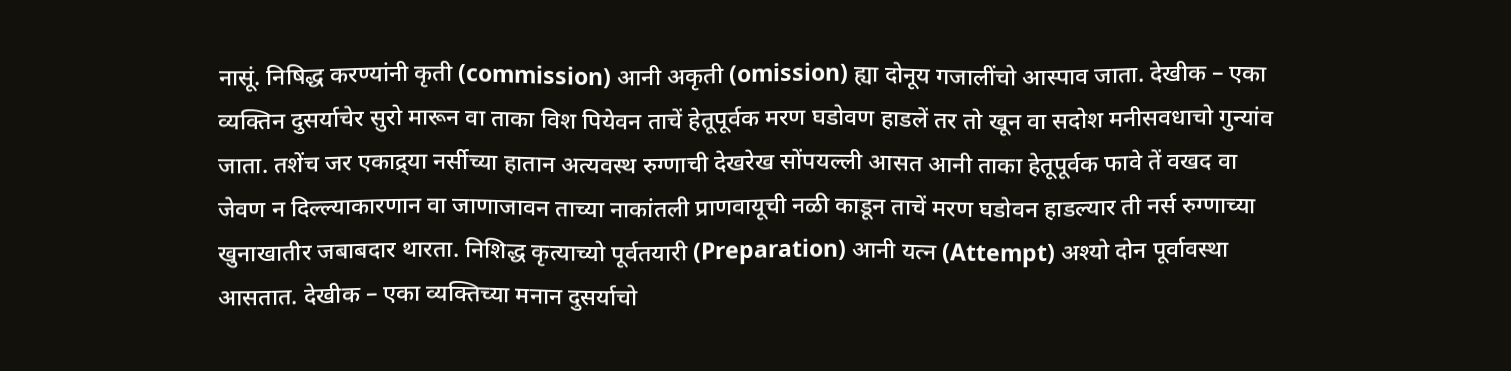नासूं. निषिद्ध करण्यांनी कृती (commission) आनी अकृती (omission) ह्या दोनूय गजालींचो आस्पाव जाता. देखीक – एका व्यक्तिन दुसर्याचेर सुरो मारून वा ताका विश पियेवन ताचें हेतूपूर्वक मरण घडोवण हाडलें तर तो खून वा सदोश मनीसवधाचो गुन्यांव जाता. तशेंच जर एकाद्र्या नर्सीच्या हातान अत्यवस्थ रुग्णाची देखरेख सोंपयल्ली आसत आनी ताका हेतूपूर्वक फावे तें वखद वा जेवण न दिल्ल्याकारणान वा जाणाजावन ताच्या नाकांतली प्राणवायूची नळी काडून ताचें मरण घडोवन हाडल्यार ती नर्स रुग्णाच्या खुनाखातीर जबाबदार थारता. निशिद्ध कृत्याच्यो पूर्वतयारी (Preparation) आनी यत्न (Attempt) अश्यो दोन पूर्वावस्था आसतात. देखीक – एका व्यक्तिच्या मनान दुसर्याचो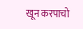खून करपाचो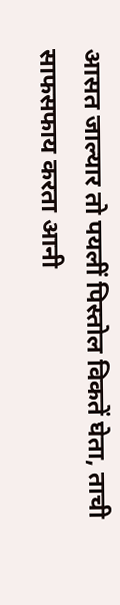आसत जाल्यार तो पयलीं पिस्तोल विकतें घेता, ताची साफसफाय करता आनी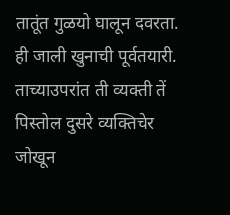तातूंत गुळयो घालून दवरता. ही जाली खुनाची पूर्वतयारी. ताच्याउपरांत ती व्यक्ती तें पिस्तोल दुसरे व्यक्तिचेर जोखून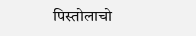पिस्तोलाचो